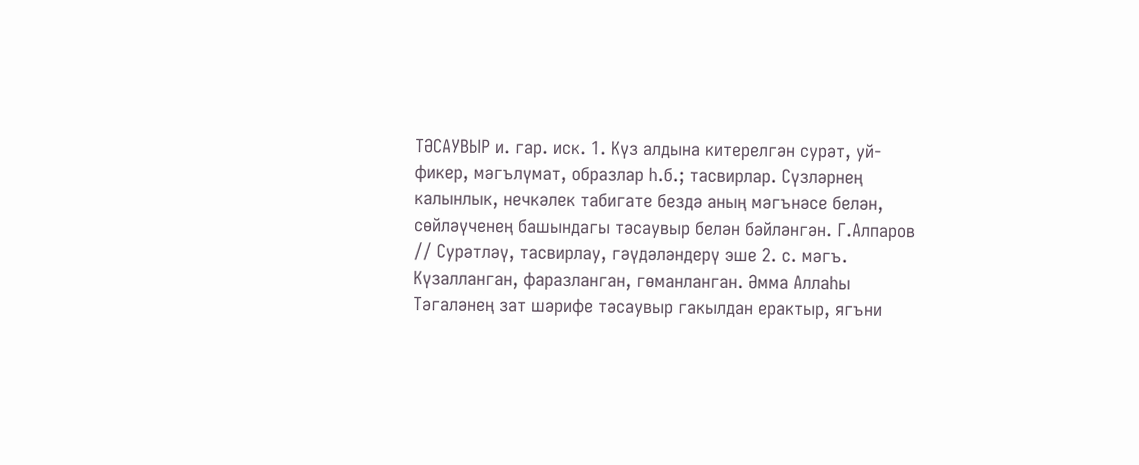ТӘСАУВЫР и. гар. иск. 1. Күз алдына китерелгән сурәт, уй-фикер, мәгълүмат, образлар һ.б.; тасвирлар. Сүзләрнең калынлык, нечкәлек табигате бездә аның мәгънәсе белән, сөйләүченең башындагы тәсаувыр белән бәйләнгән. Г.Алпаров // Сурәтләү, тасвирлау, гәүдәләндерү эше 2. с. мәгъ. Күзалланган, фаразланган, гөманланган. Әмма Аллаһы Тәгаләнең зат шәрифе тәсаувыр гакылдан ерактыр, ягъни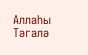Аллаһы Тәгалә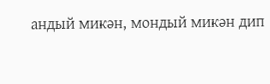андый микән, мондый микән дип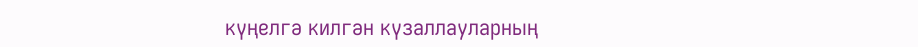күңелгә килгән күзаллауларның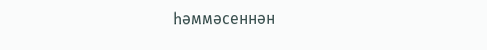һәммәсеннән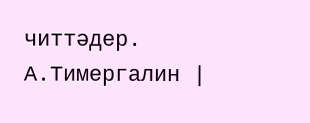читтәдер. А.Тимергалин |